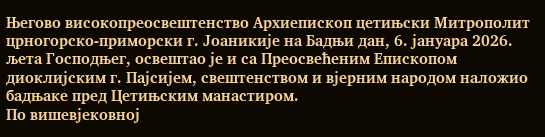Његово високопреосвештенство Архиепископ цетињски Митрополит црногорско-приморски г. Јоаникије на Бадњи дан, 6. јануара 2026. љета Господњег, освештао је и са Преосвећеним Епископом диоклијским г. Пајсијем, свештенством и вјерним народом наложио бадњаке пред Цетињским манастиром.
По вишевјековној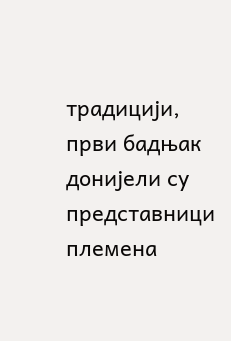традицији, први бадњак донијели су представници племена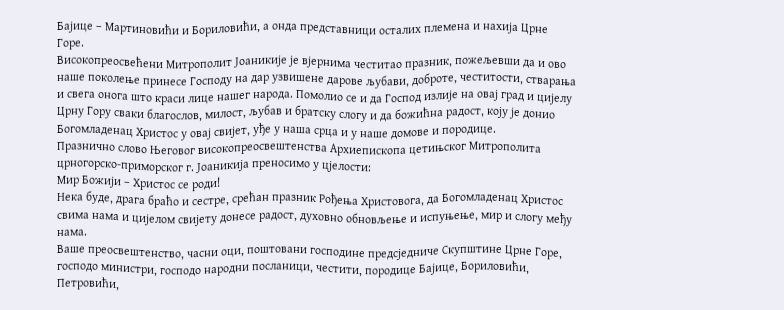Бајице – Мартиновићи и Бориловићи, а онда представници осталих племена и нахија Црне Горе.
Високопреосвећени Митрополит Јоаникије је вјернима честитао празник, пожељевши да и ово наше поколење принесе Господу на дар узвишене дарове љубави, доброте, честитости, стварања и свега онога што краси лице нашег народа. Помолио се и да Господ излије на овај град и цијелу Црну Гору сваки благослов, милост, љубав и братску слогу и да божићна радост, коју је донио Богомладенац Христос у овај свијет, уђе у наша срца и у наше домове и породице.
Празнично слово Његовог високопреосвештенства Архиепископа цетињског Митрополита црногорско-приморског г. Јоаникија преносимо у цјелости:
Мир Божији – Христос се роди!
Нека буде, драга браћо и сестре, срећан празник Рођења Христовога, да Богомладенац Христос свима нама и цијелом свијету донесе радост, духовно обновљење и испуњење, мир и слогу међу нама.
Ваше преосвештенство, часни оци, поштовани господине предсједниче Скупштине Црне Горе, господо министри, господо народни посланици, честити, породице Бајице, Бориловићи, Петровићи,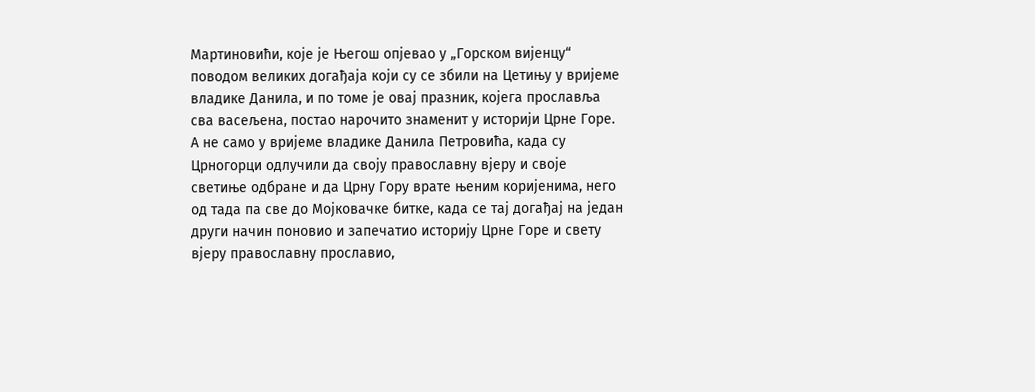Мартиновићи, које је Његош опјевао у „Горском вијенцу“ поводом великих догађаја који су се збили на Цетињу у вријеме владике Данила, и по томе је овај празник, којега прославља сва васељена, постао нарочито знаменит у историји Црне Горе. А не само у вријеме владике Данила Петровића, када су Црногорци одлучили да своју православну вјеру и своје светиње одбране и да Црну Гору врате њеним коријенима, него од тада па све до Мојковачке битке, када се тај догађај на један други начин поновио и запечатио историју Црне Горе и свету вјеру православну прославио,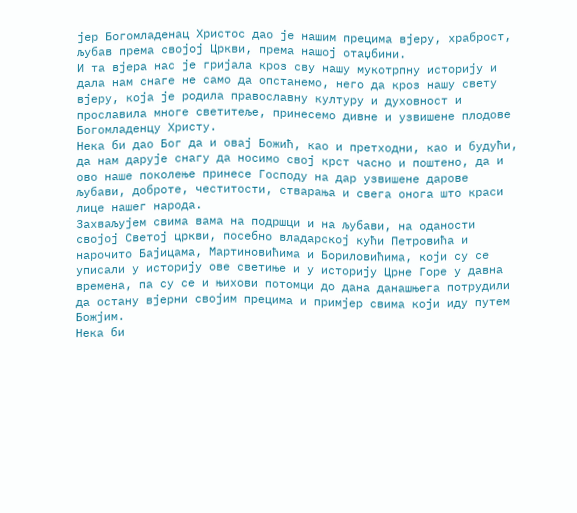јер Богомладенац Христос дао је нашим прецима вјеру, храброст, љубав према својој Цркви, према нашој отаџбини.
И та вјера нас је гријала кроз сву нашу мукотрпну историју и дала нам снаге не само да опстанемо, него да кроз нашу свету вјеру, која је родила православну културу и духовност и прославила многе светитеље, принесемо дивне и узвишене плодове Богомладенцу Христу.
Нека би дао Бог да и овај Божић, као и претходни, као и будући, да нам дарује снагу да носимо свој крст часно и поштено, да и ово наше поколење принесе Господу на дар узвишене дарове љубави, доброте, честитости, стварања и свега онога што краси лице нашег народа.
Захваљујем свима вама на подршци и на љубави, на оданости својој Светој цркви, посебно владарској кући Петровића и нарочито Бајицама, Мартиновићима и Бориловићима, који су се уписали у историју ове светиње и у историју Црне Горе у давна времена, па су се и њихови потомци до дана данашњега потрудили да остану вjерни својим прецима и примјер свима који иду путем Божјим.
Нека би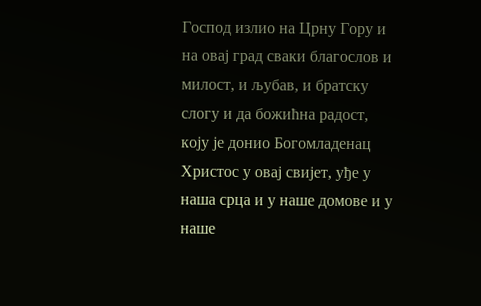Господ излио на Црну Гору и на овај град сваки благослов и милост, и љубав, и братску слогу и да божићна радост, коју је донио Богомладенац Христос у овај свијет, уђе у наша срца и у наше домове и у наше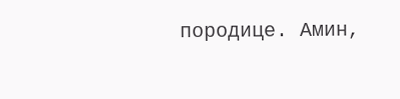породице. Амин,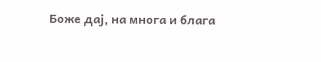Боже дај, на многа и блага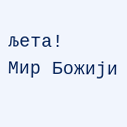љета!
Мир Божији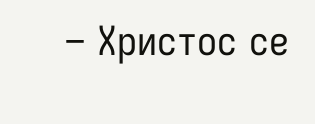– Христос се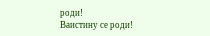роди!
Ваистину се роди!